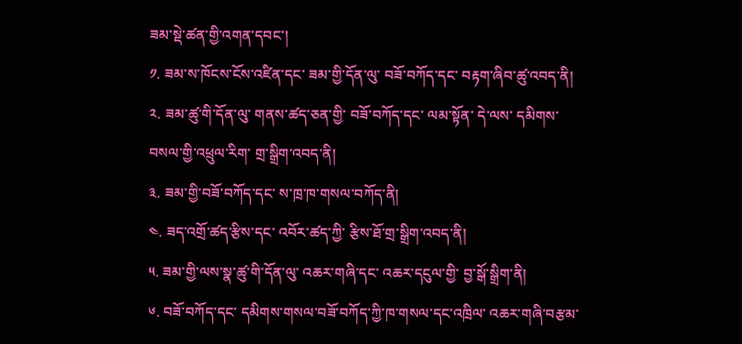ཟམ་སྡེ་ཚན་གྱི་འགན་དབང་།
༡. ཟམ་ས་ཁོངས་ངོས་འཛིན་དང་ ཟམ་གྱི་དོན་ལུ་ བཟོ་བཀོད་དང་ བརྟག་ཞིབ་ཚུ་འབད་ནི།
༢. ཟམ་ཚུ་གི་དོན་ལུ་ གནས་ཚད་ཅན་གྱི་ བཟོ་བཀོད་དང་ ལམ་སྟོན་ དེ་ལས་ དམིགས་བསལ་གྱི་འཕྲུལ་རིག་ གྲ་སྒྲིག་འབད་ནི།
༣. ཟམ་གྱི་བཟོ་བཀོད་དང་ ས་ཁྲ་ཁ་གསལ་བཀོད་ནི།
༤. ཟད་འགྲོ་ཚད་རྩིས་དང་ འབོར་ཚད་ཀྱི་ རྩིས་ཐོ་གྲ་སྒྲིག་འབད་ནི།
༥. ཟམ་གྱི་ལས་སྣ་ཚུ་གི་དོན་ལུ་ འཆར་གཞི་དང་ འཆར་དངུལ་གྱི་ བྱ་སྒོ་སྒྲིག་ནི།
༦. བཟོ་བཀོད་དང་ དམིགས་གསལ་བཟོ་བཀོད་ཀྱི་ཁ་གསལ་དང་འཁྲིལ་ འཆར་གཞི་བརྩམ་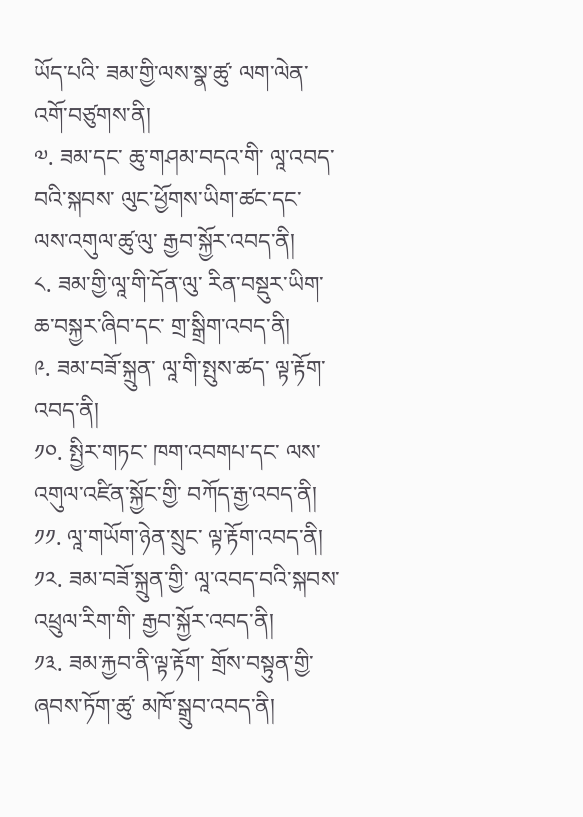ཡོད་པའི་ ཟམ་གྱི་ལས་སྣ་ཚུ་ ལག་ལེན་འགོ་བཙུགས་ནི།
༧. ཟམ་དང་ ཆུ་གཤམ་བདའ་གི་ ལཱ་འབད་བའི་སྐབས་ ལུང་ཕྱོགས་ཡིག་ཚང་དང་ ལས་འགུལ་ཚུ་ལུ་ རྒྱབ་སྐྱོར་འབད་ནི།
༨. ཟམ་གྱི་ལཱ་གི་དོན་ལུ་ རིན་བསྡུར་ཡིག་ཆ་བསྐྱར་ཞིབ་དང་ གྲ་སྒྲིག་འབད་ནི།
༩. ཟམ་བཟོ་སྐྲུན་ ལཱ་གི་སྤུས་ཚད་ ལྟ་རྟོག་འབད་ནི།
༡༠. སྤྱིར་གཏང་ ཁག་འབགཔ་དང་ ལས་འགུལ་འཛིན་སྐྱོང་གྱི་ བཀོད་རྒྱ་འབད་ནི།
༡༡. ལཱ་གཡོག་ཉེན་སྲུང་ ལྟ་རྟོག་འབད་ནི།
༡༢. ཟམ་བཟོ་སྐྲུན་གྱི་ ལཱ་འབད་བའི་སྐབས་ འཕྲུལ་རིག་གི་ རྒྱབ་སྐྱོར་འབད་ནི།
༡༣. ཟམ་རྐྱབ་ནི་ལྟ་རྟོག་ གྲོས་བསྟུན་གྱི་ ཞབས་ཏོག་ཚུ་ མཁོ་སྒྲུབ་འབད་ནི།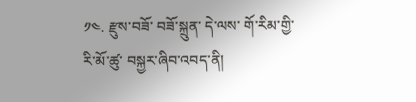༡༤. རྫུས་བཟོ་ བཟོ་སྐྲུན་ དེ་ལས་ གོ་རིམ་གྱི་རི་མོ་ཚུ་ བསྐྱར་ཞིབ་འབད་ནི།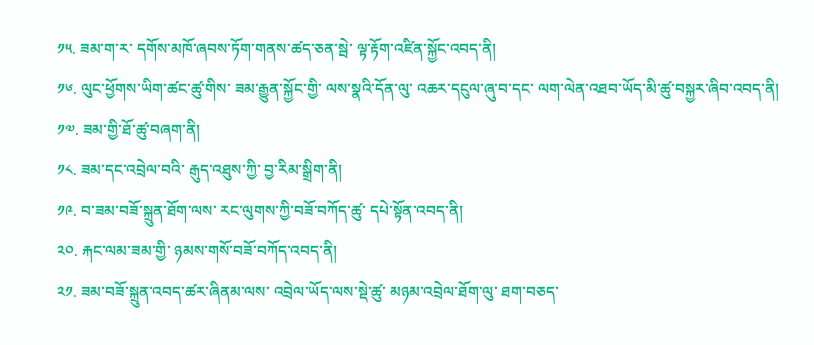༡༥. ཟམ་ག་ར་ དགོས་མཁོ་ཞབས་ཏོག་གནས་ཚད་ཅན་སྦེ་ ལྟ་རྟོག་འཛིན་སྐྱོང་འབད་ནི།
༡༦. ལུང་ཕྱོགས་ཡིག་ཚང་ཚུ་གིས་ ཟམ་རྒྱུན་སྐྱོང་གྱི་ ལས་སྣའི་དོན་ལུ་ འཆར་དངུལ་ཞུ་བ་དང་ ལག་ལེན་འཐབ་ཡོད་མི་ཚུ་བསྐྱར་ཞིབ་འབད་ནི།
༡༧. ཟམ་གྱི་ཐོ་ཚུ་བཞག་ནི།
༡༨. ཟམ་དང་འབྲེལ་བའི་ རྒུད་འཐུས་ཀྱི་ བྱ་རིམ་སྒྲིག་ནི།
༡༩. བ་ཟམ་བཟོ་སྐྲུན་ཐོག་ལས་ རང་ལུགས་ཀྱི་བཟོ་བཀོད་ཚུ་ དཔེ་སྟོན་འབད་ནི།
༢༠. རྐང་ལམ་ཟམ་གྱི་ ཉམས་གསོ་བཟོ་བཀོད་འབད་ནི།
༢༡. ཟམ་བཟོ་སྐྲུན་འབད་ཚར་ཞིནམ་ལས་ འབྲེལ་ཡོད་ལས་སྡེ་ཚུ་ མཉམ་འབྲེལ་ཐོག་ལུ་ ཐག་བཅད་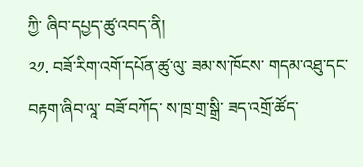ཀྱི་ ཞིབ་དཔྱད་ཚུ་འབད་ནི།
༢༡. བཟོ་རིག་འགོ་དཔོན་ཚུ་ལུ་ ཟམ་ས་ཁོངས་ གདམ་འཐུ་དང་ བརྟག་ཞིབ་ལཱ་ བཟོ་བཀོད་ ས་ཁྲ་གྲ་སྒྲི་ ཟད་འགྲོ་ཚོད་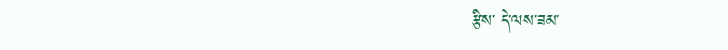རྩིས་ དེ་ལས་ཟམ་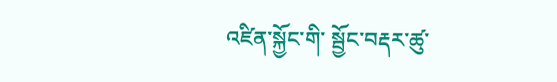འཛིན་སྐྱོང་གི་ སྦྱོང་བརྡར་ཚུ་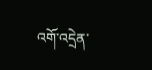འགོ་འདྲེན་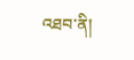འཐབ་ནི།